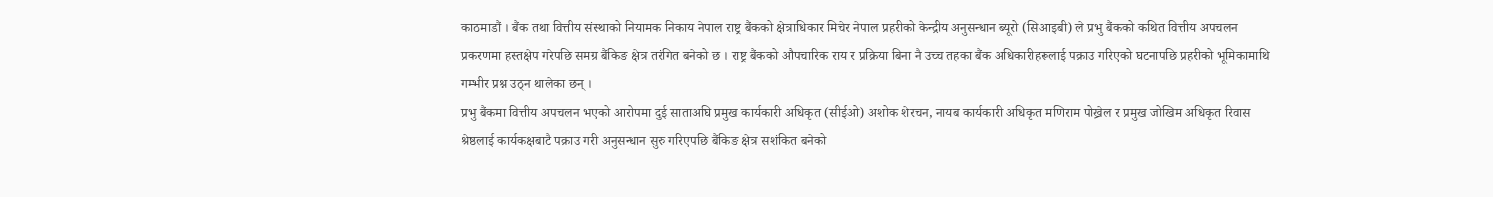काठमाडौं । बैंक तथा वित्तीय संस्थाको नियामक निकाय नेपाल राष्ट्र बैंकको क्षेत्राधिकार मिचेर नेपाल प्रहरीको केन्द्रीय अनुसन्धान ब्यूरो (सिआइबी) ले प्रभु बैंकको कथित वित्तीय अपचलन प्रकरणमा हस्तक्षेप गरेपछि समग्र बैंकिङ क्षेत्र तरंगित बनेको छ । राष्ट्र बैंकको औपचारिक राय र प्रक्रिया बिना नै उच्च तहका बैंक अधिकारीहरूलाई पक्राउ गरिएको घटनापछि प्रहरीको भूमिकामाथि गम्भीर प्रश्न उठ्न थालेका छन् ।
प्रभु बैंकमा वित्तीय अपचलन भएको आरोपमा दुई साताअघि प्रमुख कार्यकारी अधिकृत (सीईओ) अशोक शेरचन, नायब कार्यकारी अधिकृत मणिराम पोख्रेल र प्रमुख जोखिम अधिकृत रिवास श्रेष्ठलाई कार्यकक्षबाटै पक्राउ गरी अनुसन्धान सुरु गरिएपछि बैंकिङ क्षेत्र सशंकित बनेको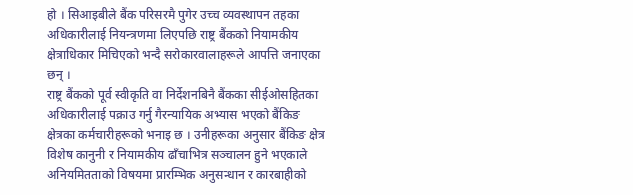हो । सिआइबीले बैंक परिसरमै पुगेर उच्च व्यवस्थापन तहका अधिकारीलाई नियन्त्रणमा लिएपछि राष्ट्र बैंकको नियामकीय क्षेत्राधिकार मिचिएको भन्दै सरोकारवालाहरूले आपत्ति जनाएका छन् ।
राष्ट्र बैंकको पूर्व स्वीकृति वा निर्देशनबिनै बैंकका सीईओसहितका अधिकारीलाई पक्राउ गर्नु गैरन्यायिक अभ्यास भएको बैंकिङ क्षेत्रका कर्मचारीहरूको भनाइ छ । उनीहरूका अनुसार बैंकिङ क्षेत्र विशेष कानुनी र नियामकीय ढाँचाभित्र सञ्चालन हुने भएकाले अनियमितताको विषयमा प्रारम्भिक अनुसन्धान र कारबाहीको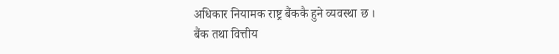अधिकार नियामक राष्ट्र बैंककै हुने व्यवस्था छ ।
बैंक तथा वित्तीय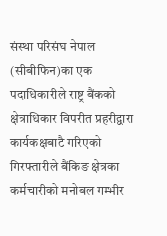संस्था परिसंघ नेपाल (सीबीफिन)का एक पदाधिकारीले राष्ट्र बैंकको क्षेत्राधिकार विपरीत प्रहरीद्वारा कार्यकक्षबाटै गरिएको गिरफ्तारीले बैंकिङ क्षेत्रका कर्मचारीको मनोबल गम्भीर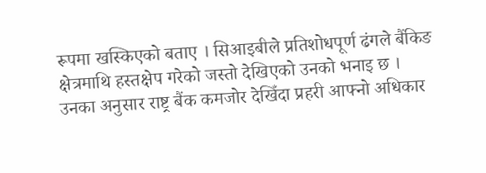रूपमा खस्किएको बताए । सिआइबीले प्रतिशोधपूर्ण ढंगले बैंकिङ क्षेत्रमाथि हस्तक्षेप गरेको जस्तो देखिएको उनको भनाइ छ ।
उनका अनुसार राष्ट्र बैंक कमजोर देखिँदा प्रहरी आफ्नो अधिकार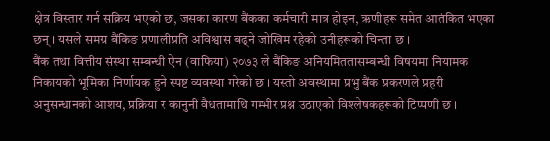क्षेत्र विस्तार गर्न सक्रिय भएको छ, जसका कारण बैंकका कर्मचारी मात्र होइन, ऋणीहरू समेत आतंकित भएका छन् । यसले समग्र बैंकिङ प्रणालीप्रति अविश्वास बढ्ने जोखिम रहेको उनीहरूको चिन्ता छ ।
बैंक तथा वित्तीय संस्था सम्बन्धी ऐन (वाफिया) २०७३ ले बैंकिङ अनियमिततासम्बन्धी विषयमा नियामक निकायको भूमिका निर्णायक हुने स्पष्ट व्यवस्था गरेको छ । यस्तो अवस्थामा प्रभु बैंक प्रकरणले प्रहरी अनुसन्धानको आशय, प्रक्रिया र कानुनी वैधतामाथि गम्भीर प्रश्न उठाएको विश्लेषकहरूको टिप्पणी छ ।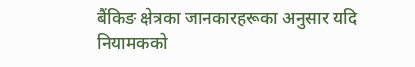बैंकिङ क्षेत्रका जानकारहरूका अनुसार यदि नियामकको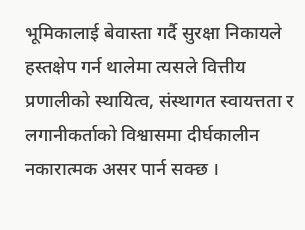भूमिकालाई बेवास्ता गर्दै सुरक्षा निकायले हस्तक्षेप गर्न थालेमा त्यसले वित्तीय प्रणालीको स्थायित्व, संस्थागत स्वायत्तता र लगानीकर्ताको विश्वासमा दीर्घकालीन नकारात्मक असर पार्न सक्छ ।